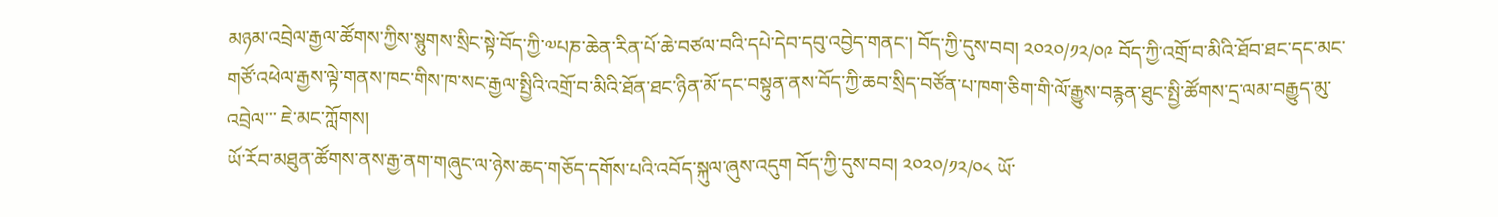མཉམ་འབྲེལ་རྒྱལ་ཚོགས་ཀྱིས་སྙུགས་སྲིང་སྟེ་བོད་ཀྱི་༧པཎ་ཆེན་རིན་པོ་ཆེ་བཙལ་བའི་དཔེ་དེབ་དབུ་འབྱེད་གནང་། བོད་ཀྱི་དུས་བབ། ༢༠༢༠/༡༢/༠༩ བོད་ཀྱི་འགྲོ་བ་མིའི་ཐོབ་ཐང་དང་མང་གཙོ་འཕེལ་རྒྱས་ལྟེ་གནས་ཁང་གིས་ཁ་སང་རྒྱལ་སྤྱིའི་འགྲོ་བ་མིའི་ཐོན་ཐང་ཉིན་མོ་དང་བསྟུན་ནས་བོད་ཀྱི་ཆབ་སྲིད་བཙོན་པ་ཁག་ཅིག་གི་ལོ་རྒྱུས་བརྙན་ཐུང་སྤྱི་ཚོགས་དྲ་ལམ་བརྒྱུད་མུ་འབྲེལ་་་ ཇེ་མང་ཀློགས།
ཡོ་རོབ་མཐུན་ཚོགས་ནས་རྒྱ་ནག་གཞུང་ལ་ཉེས་ཆད་གཅོད་དགོས་པའི་འབོད་སྐུལ་ཞུས་འདུག བོད་ཀྱི་དུས་བབ། ༢༠༢༠/༡༢/༠༨ ཡོ་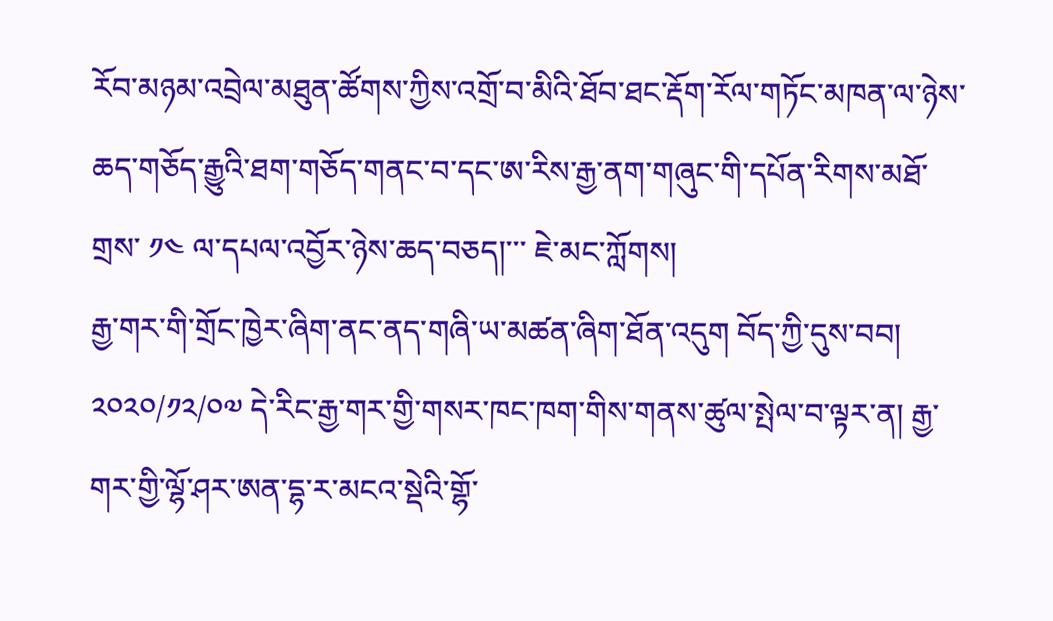རོབ་མཉམ་འབྲེལ་མཐུན་ཚོགས་ཀྱིས་འགྲོ་བ་མིའི་ཐོབ་ཐང་རྡོག་རོལ་གཏོང་མཁན་ལ་ཉེས་ཆད་གཅོད་རྒྱུའི་ཐག་གཅོད་གནང་བ་དང་ཨ་རིས་རྒྱ་ནག་གཞུང་གི་དཔོན་རིགས་མཐོ་གྲས་ ༡༤ ལ་དཔལ་འབྱོར་ཉེས་ཆད་བཅད།་་་ ཇེ་མང་ཀློགས།
རྒྱ་གར་གི་གྲོང་ཁྱེར་ཞིག་ནང་ནད་གཞི་ཡ་མཚན་ཞིག་ཐོན་འདུག བོད་ཀྱི་དུས་བབ། ༢༠༢༠/༡༢/༠༧ དེ་རིང་རྒྱ་གར་གྱི་གསར་ཁང་ཁག་གིས་གནས་ཚུལ་སྤེལ་བ་ལྟར་ན། རྒྱ་གར་གྱི་ལྷོ་ཤར་ཨན་དྷ་ར་མངའ་སྡེའི་གྷོ་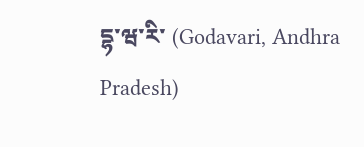དྷ་ཝ་རི་ (Godavari, Andhra Pradesh)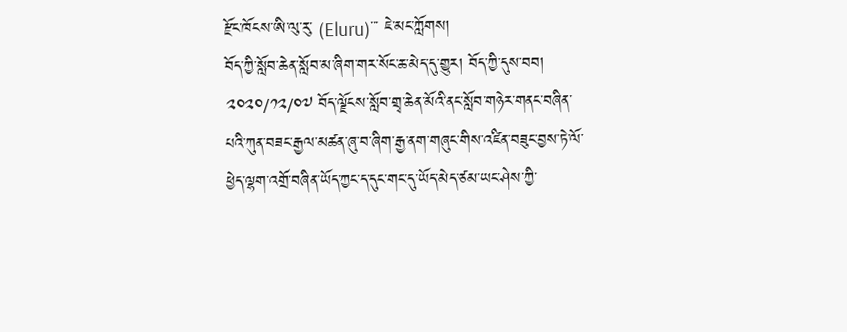རྫོང་ཁོངས་ཨི་ལུ་རུ་ (Eluru)་་་ ཇེ་མང་ཀློགས།
བོད་ཀྱི་སློབ་ཆེན་སློབ་མ་ཞིག་གར་སོང་ཆ་མེད་དུ་གྱུར། བོད་ཀྱི་དུས་བབ། ༢༠༢༠/༡༢/༠༧ བོད་ལྗོངས་སློབ་གྲྭ་ཆེན་མོའི་ནང་སློབ་གཉེར་གནང་བཞིན་པའི་ཀུན་བཟང་རྒྱལ་མཚན་ཞུ་བ་ཞིག་རྒྱ་ནག་གཞུང་གིས་འཛིན་བཟུང་བྱས་ཏེ་ལོ་ཕྱེད་ལྷག་འགྲོ་བཞིན་ཡོད་ཀྱང་ད་དུང་གང་དུ་ཡོད་མེད་ཙམ་ཡང་ཤེས་ཀྱི་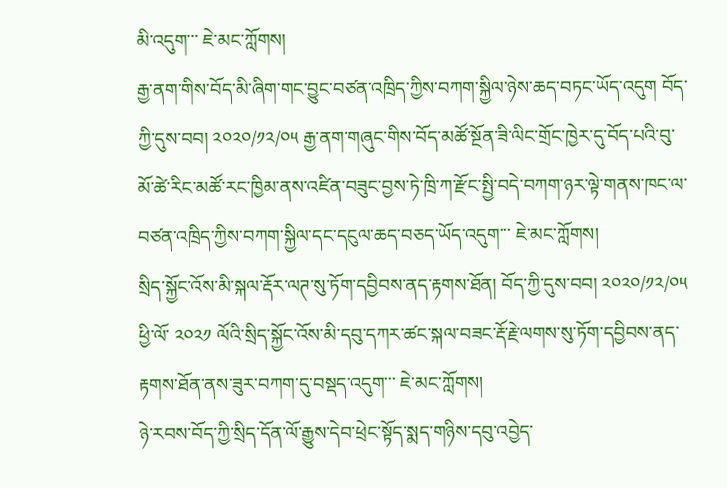མི་འདུག་་་ ཇེ་མང་ཀློགས།
རྒྱ་ནག་གིས་བོད་མི་ཞིག་གང་བྱུང་བཙན་འཁྲིད་ཀྱིས་བཀག་སྐྱིལ་ཉེས་ཆད་བཏང་ཡོད་འདུག བོད་ཀྱི་དུས་བབ། ༢༠༢༠/༡༢/༠༥ རྒྱ་ནག་གཞུང་གིས་བོད་མཚོ་སྔོན་ཟི་ལིང་གྲོང་ཁྱེར་དུ་བོད་པའི་བུ་མོ་ཚེ་རིང་མཚོ་རང་ཁྱིམ་ནས་འཛིན་བཟུང་བྱས་ཏེ་ཁྲི་ཀ་རྫོང་སྤྱི་བདེ་བཀག་ཉར་ལྟེ་གནས་ཁང་ལ་བཙན་འཁྲིད་ཀྱིས་བཀག་སྐྱིལ་དང་དངུལ་ཆད་བཅད་ཡོད་འདུག་་་ ཇེ་མང་ཀློགས།
སྲིད་སྐྱོང་འོས་མི་སྐལ་རྡོར་ལཊ་སུ་ཏོག་དབྱིབས་ནད་རྟགས་ཐོན། བོད་ཀྱི་དུས་བབ། ༢༠༢༠/༡༢/༠༥ ཕྱི་ལོ་ ༢༠༢༡ ལོའི་སྲིད་སྐྱོང་འོས་མི་དབུ་དཀར་ཚང་སྐལ་བཟང་རྡོ་རྗེ་ལགས་སུ་ཏོག་དབྱིབས་ནད་རྟགས་ཐོན་ནས་ཟུར་བཀག་དུ་བསྡད་འདུག་་་ ཇེ་མང་ཀློགས།
ཉེ་རབས་བོད་ཀྱི་སྲིད་དོན་ལོ་རྒྱུས་དེབ་ཕྲེང་སྟོད་སྨད་གཉིས་དབུ་འབྱེད་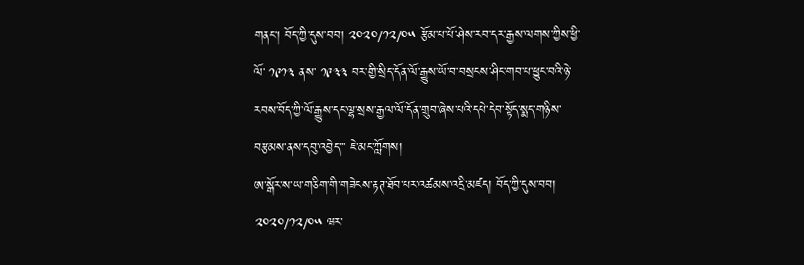གནང་། བོད་ཀྱི་དུས་བབ། ༢༠༢༠/༡༢/༠༥ རྩོམ་པ་པོ་ཤེས་རབ་དར་རྒྱས་ལགས་ཀྱིས་ཕྱི་ལོ་ ༡༩༡༣ ནས་ ༡༩༣༣ བར་གྱི་སྲིད་དོན་ལོ་རྒྱུས་ཡོ་བ་བསྲངས་ཤིང་གབ་པ་ཕྱུང་བའི་ཉེ་རབས་བོད་ཀྱི་ལོ་རྒྱུས་དང་ལྷ་སྲས་རྒྱལ་ལོ་དོན་གྲུབ་ཞེས་པའི་དཔེ་དེབ་སྟོད་སྨད་གཉིས་བརྩམས་ནས་དབུ་འབྱེད་་་ ཇེ་མང་ཀློགས།
ཨ་སྒོར་ས་ཡ་གཅིག་གི་གཟེངས་རྟཊ་ཐོབ་པར་འཚམས་འདྲི་མཛད། བོད་ཀྱི་དུས་བབ། ༢༠༢༠/༡༢/༠༥ ཝར་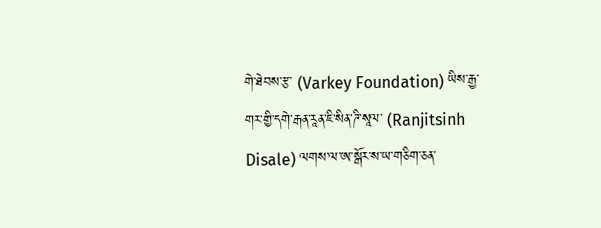གེ་ཐེབས་རྩ་ (Varkey Foundation) ཡིས་རྒྱ་གར་གྱི་དགེ་རྒན་རཱན་ཇི་སིན་ཌི་སཱལ་ (Ranjitsinh Disale) ལགས་ལ་ཨ་སྒོར་ས་ཡ་གཅིག་ཅན་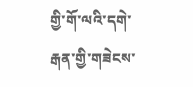གྱི་གོ་ལའི་དགེ་རྒན་གྱི་གཟེངས་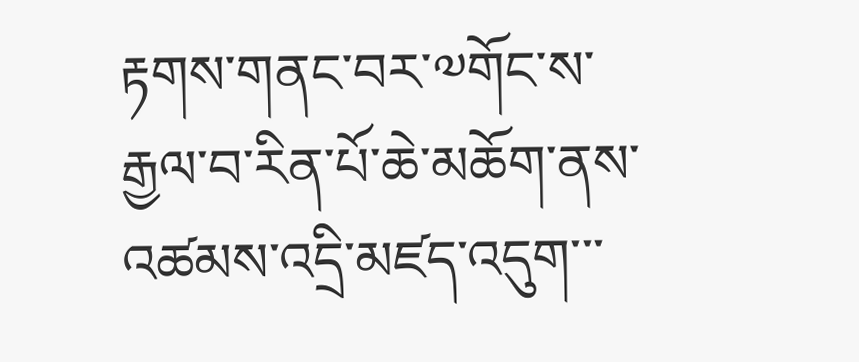རྟགས་གནང་བར་༧གོང་ས་རྒྱལ་བ་རིན་པོ་ཆེ་མཆོག་ནས་འཚམས་འདྲི་མཛད་འདུག་་་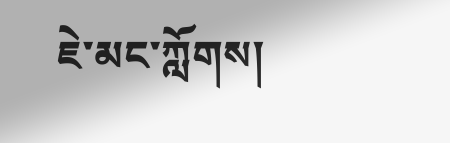ཇེ་མང་ཀློགས།